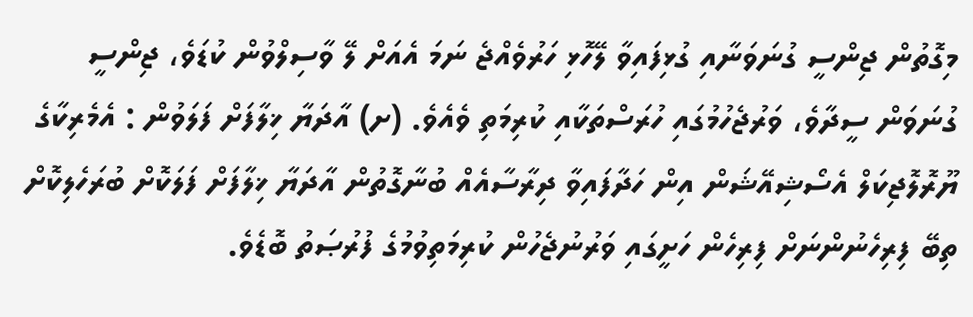މިގޮތުން ޖިންސީ ގުނަވަނާއި ގުޅިފައިވާ ލޭހޮޅި ހަރުވެއްޖެ ނަމަ އެއަށް ލޭ ވާސިލްވުން ކުޑަވެ، ޖިންސީ ގުނަވަން ސީދާވެ، ވަރުޖެހުމުގައި ހުރަސްތަކާއި ކުރިމަތި ވެއެވެ. (ށ) އާދަޔާ ޚިލާފަށް ފަލަވުން : އެމެރިކާގެ ޔޫރޮލޮޖިކަލް އެސޯޝިއޭޝަން އިން ހަދާފައިވާ ދިރާސާއެއް ބުނާގޮތުން އާދަޔާ ޚިލާފަށް ފަލަކޮށް ބުރަހެލިކޮށް ތިބޭ ފިރިހެނުންނަށް ފިރިހެން ހަށީގައި ވަރުނުޖެހުން ކުރިމަތިވުމުގެ ފުރުޞަތު ބޮޑެވެ.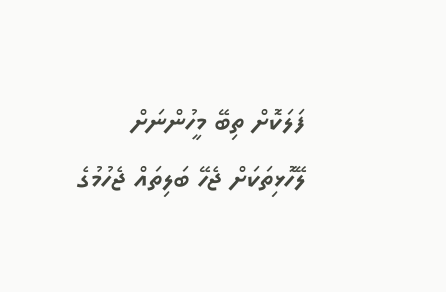ފަލަކޮށް ތިބޭ މީހުންނަށް ލޭހޮޅިތަކަށް ޖެހޭ ބަލިތައް ޖެހުމުގެ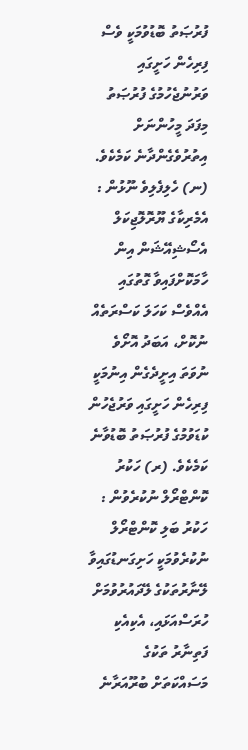ފުރުޞަތު ބޮޑުވުމަކީ ވެސް ފިރިހެން ހަށީގައި ވަރުނުޖެހުމުގެ ފުރުޞަތު މިފަދަ މީހުންނަށް އިތުރުވެގެންދާނެ ކަމެކެވެ. (ނ) ހެލިފެލިވެ ނޫޅުން : އެމެރިކާގެ ޔޫރޮލޮޖިކަލް އެސޯޝިއޭޝަން އިން ހާމަކޮށްފައިވާ ގޮތުގައި އެއްވެސް ކަހަލަ ކަސްރަތެއް ނުކޮށް، އަބަދު އޮށޯވެ ނުވަތަ އިށީދެގެން އިނުމަކީ ފިރިހެން ހަށީގައި ވަރުޖެހުން ކުޑަވުމުގެ ފުރުޞަތު ބޮޑުވާނެ ކަމެކެވެ. (ރ) ހަކުރު ކޮންޓްރޯލް ނުކުރެވުން : ހަކުރު ބަލި ކޮންޓްރޯލް ނުކުރެވުމަކީ ހަށިގަނޑުގައިވާ ލޭނާރުތަކުގެ ލޭދައުރުވުމަށް ހުރަސްއަޅައި، އެކިއެކި ފަތިނާރު ތަކުގެ މަސައްކަތަށް ބުރޫއަރާނެ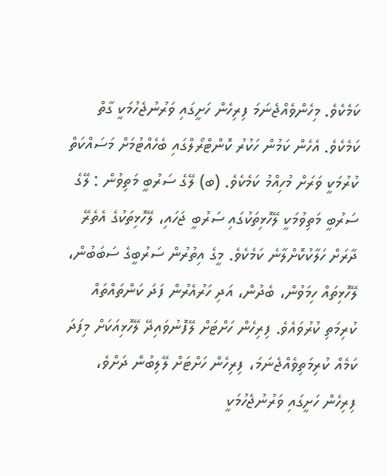ކަމެކެވެ. މިހެންވެއްޖެނަމަ ފިރިހެން ހަށީގައި ވަރުނުޖެހުމަކީ ގާތް ކަމެކެވެ. އެހެން ކަމުން ހަކުރު ކޮންޓްރޯލްގައި ބެހެއްޓުމަށް މަސައްކަތް ކުރުމަކީ ވަރަށް މުހިއްމު ކަމެކެވެ. (ބ) ލޭގެ ސަރުބީ މަތިވުން : ލޭގެ ސަރުބީ މަތިވުމަކީ ލޭހޮޅިތަކުގައި ސަރުބީ ޖަހައި، ލޭހޮޅިތަކުގެ އެތެރޭ ދާރަށް ހަލާކުކޮށްލާނެ ކަމެކެވެ. މީގެ އިތުރުން ސަރުބީގެ ސަބަބުން، ލޭހޮޅިތައް ހިމަވުން، ބެދުން، އަދި ހަރުއެރުން ފަދަ ކަންތައްތައް ކުރިމަތި ކުރުވައެވެ. ފިރިހެން ހަށްޓަށް ލޭފޮނުވައިދޭ ލޭހޮޅިއަކަށް މިފަދަ ކަމެއް ކުރިމަތިވެއްޖެނަމަ، ފިރިހެން ހަށްޓަށް ލޭލިބުން ދަށްވެ، ފިރިހެން ހަށީގައި ވަރުނުޖެހުމަކީ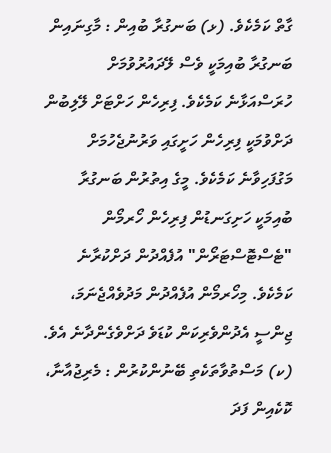ގާތް ކަމެކެވެ. (ޅ) ބަނގުރާ ބުއިން : މާގިނައިން ބަނގުރާ ބުއިމަކީ ވެސް ލޭދައުރުވުމަށް ހުރަސްއަޅާނެ ކަމެކެވެ. ފިރިހެން ހަށްޓަށް ލޭލިބުން ދަށްވުމަކީ ފިރިހެން ހަށީގައި ވަރުނުޖެހުމަށް މަގުފަހިވާނެ ކަމެކެވެ. މީގެ އިތުރުން ބަނގުރާ ބުއިމަކީ ހަށިގަނޑުން ފިރިހެން ހޯރމޯން "ޓެސްޓޮސްޓަރޯން" އުފެއްދުން ދަށްކުރާނެ ކަމެކެވެ. މިހޯރމޯން އުފެއްދުން މަދުވެއްޖެނަމަ، ޖިންސީ އެދުންވެރިކަން ކުޑަވެ ދަށްވެގެންދާނެ އެވެ. (ކ) މަސްތުވާތަކެތި ބޭނުންކުރުން : މެރިޖުއާނާ، ކޮކެއިން ފަދަ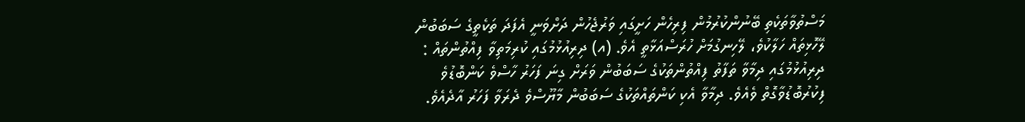މަސްތުވާތަކެތި ބޭނުންކުރުމުން ފިރިހެން ހަށީގައި ވަރުޖެހުން ދަށްވަނީ އެފަދަ ތަކެތީގެ ސަބަބުން ލޭހޮޅިތައް ހަލާކުވެ، ލޭހިނގުމަށް ހުރަސްއަޅާތީ އެވެ. (އ) ދިރިއުޅުމުގައި ކުރިމަތިވާ ފިއްތުންތައް : ދިރިއުޅުމުގައި ދިމާވާ ތަފާތު ފިއްތުންތަކުގެ ސަބަބުން ވަރަށް ގިނަ ފަހަރު ހާސްވެ ކަންބޮޑުވެ ފިކުރުބޮޑުވާގޮތް ވެއެވެ. ދިމާވާ އެކި ކަންތައްތަކުގެ ސަބަބުން މާޔޫސްވެ ދެރަވާ ފަހަރު އާދެއެވެ.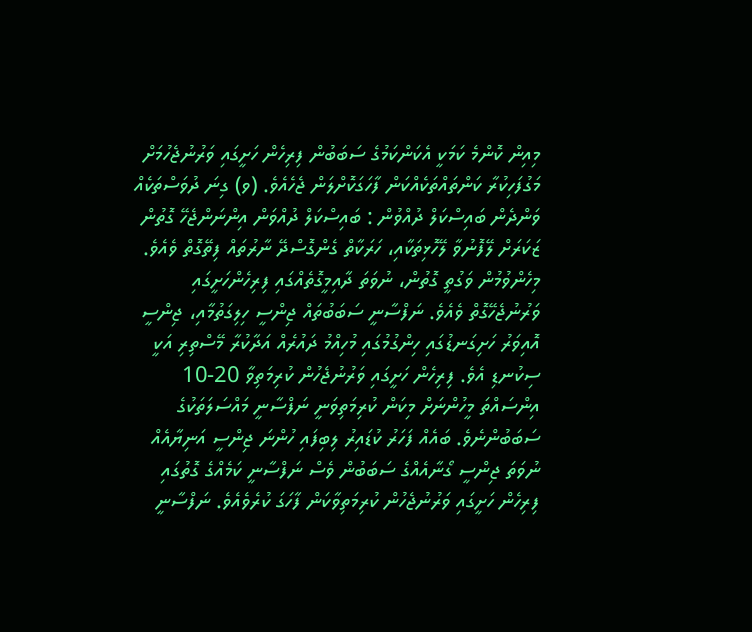މިއިން ކޮންމެ ކަމަކީ އެކަންކަމުގެ ސަބަބުން ފިރިހެން ހަށީގައި ވަރުނުޖެހުމަށް މަގުފަހިކުރާ ކަންތައްތަކެއްކަން ފާހަގަކޮށްލަން ޖެހެއެވެ. (ވ) ގިނަ ދުވަސްތަކެއް ވަންދެން ބައިސްކަލް ދުއްވުން : ބައިސްކަލް ދުއްވަން އިންނަންޖެހޭ ގޮތުން ޒަކަރަށް ލޭފޮނުވާ ލޭހޮޅިތަކާއި، ހަރަކާތް ގެންގޮސްދޭ ނާރުތައް ފިތޭގޮތް ވެއެވެ. މިހެންވުމުން ވަގުތީ ގޮތުން، ނުވަތަ ދާއިމީގޮތެއްގައި ފިރިހެންހަށީގައި ވަރުނުޖެހޭގޮތް ވެއެވެ. ނަފްސާނީ ސަބަބުތައް ޖިންސީ ހިލިގަތުމާއި، ޖިންސީ އޮއިވަރު ހަށިގަނޑުގައި ހިންގުމުގައި މުހިއްމު ދައުރެއް އަދާކުރާ މޭސްތިރި އަކީ ސިކުނޑި އެވެ. ފިރިހެން ހަށީގައި ވަރުނުޖެހުން ކުރިމަތިވާ 20-10 އިންސައްތަ މީހުންނަށް މިކަން ކުރިމަތިވަނީ ނަފްސާނީ މައްސަލަތަކުގެ ސަބަބުންނެވެ. ބައެއް ފަހަރު ކުޑައިރު ލިބިފައި ހުންނަ ޖިންސީ އަނިޔާއެއް ނުވަތަ ޖިންސީ ގޯނާއެއްގެ ސަބަބުން ވެސް ނަފްސާނީ ކަމެއްގެ ގޮތުގައި ފިރިހެން ހަށީގައި ވަރުނުޖެހުން ކުރިމަތިވާކަން ފާހަގަ ކުރެވެއެވެ. ނަފްސާނީ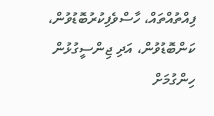ފިއްތުއްތައް، ހާސްވެފިކުރުބޮޑުވުން، ކަންބޮޑުވުން، އަދި ޖިންސީގުޅުން ހިންގުމަށް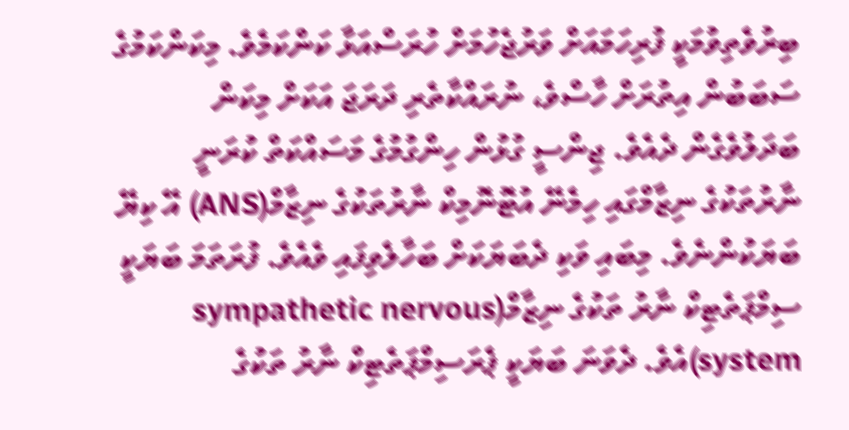ބިރުވެތިވުމަކީ ފުރިހަމައަށް ވަރުޖެހުމަށް ހުރަސްއަޅާ ކަންކަމެވެ. މިކަންކަމުގެ ސަބަބުން އިތުރަށް ހާސްވެ، ނުރައްކާތެރި ދަރަޖަ އަކަށް މިކަން ބަދަލުވެގެން ދެއެވެ. ޖިންސީ ގުޅުން ހިންގުމުގެ މަސައްކަތް ކުރަނީ ނާރުތަކުގެ ނިޒާމްގައި ހިމެނޭ އުޓޮނޮމިކް ނާރުތަކުގެ ނިޒާމް(ANS) އޭ ކިޔޭ ބަޔަކުންނެވެ. މިބައި ވަކި ދެބަޔަކަށް ބަހާލެވިފައި ވެއެވެ. ފުރަތަމަ ބަޔަކީ ސިމްޕަތެޓިކް ނާރު ތަކުގެ ނިޒާމް(sympathetic nervous system)އެވެ. ދެވަނަ ބަޔަކީ ޕެރަސިމްޕަތެޓިކް ނާރު ތަކުގެ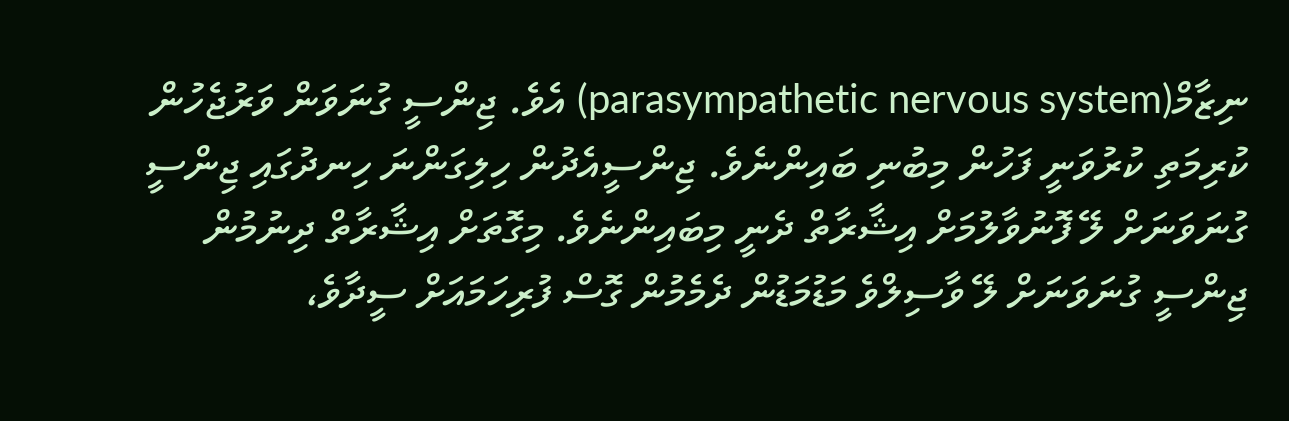ނިޒާމް(parasympathetic nervous system) އެވެ. ޖިންސީ ގުނަވަން ވަރުޖެހުން ކުރިމަތި ކުރުވަނީ ފަހުން މިބުނި ބައިންނެވެ. ޖިންސީއެދުން ހިލިގަންނަ ހިނދުގައި ޖިންސީ ގުނަވަނަށް ލޭ ފޮނުވާލުމަށް އިޝާރާތް ދެނީ މިބައިންނެވެ. މިގޮތަށް އިޝާރާތް ދިނުމުން ޖިންސީ ގުނަވަނަށް ލޭ ވާސިލްވެ މަޑުމަޑުން ދެމެމުން ގޮސް ފުރިހަމައަށް ސީދާވެ،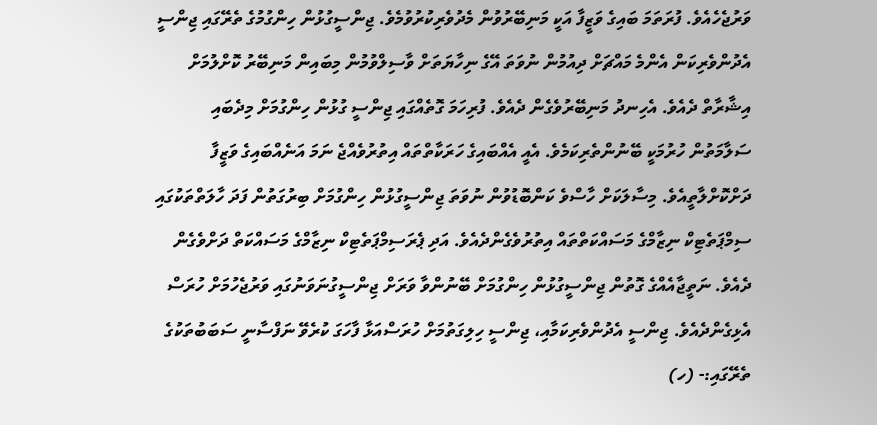ވަރުޖެހެއެވެ. ފުރަތަމަ ބައިގެ ވަޒީފާ އަކީ މަނިބޭރުވުން މެދުވެރިކުރުވުމެވެ. ޖިންސީގުޅުން ހިންގުމުގެ ތެރޭގައި ޖިންސީ އެދުންވެރިކަން އެންމެ މައްޗަށް ދިއުމުން ނުވަތަ އޭގެ ނިހާޔަތަށް ވާސިލްވުމުން މިބައިން މަނިބޭރު ކޮށްލުމަށް އިޝާރާތް ދެއެވެ. އެހިނދު މަނިބޭރުވެގެން ދެއެވެ. ފުރިހަމަ ގޮތެއްގައި ޖިންސީ ގުޅުން ހިންގުމަށް މިދެބައި ސަލާމަތުން ހުރުމަކީ ބޭނުންތެރިކަމެވެ. އެއީ އެއްބައިގެ ހަރަކާތްތައް އިތުރުވެއްޖެ ނަމަ އަނެއްބައިގެ ވަޒީފާ ދަށްކޮށްލާތީއެވެ. މިސާލަކަށް ހާސްވެ ކަންބޮޑުވުން ނުވަތަ ޖިންސީގުޅުން ހިންގުމަށް ބިރުގަތުން ފަދަ ހާލަތްތަކުގައި ސިމްޕަތެޓިކް ނިޒާމްގެ މަސައްކަތްތައް އިތުރުވެގެންދެއެވެ. އަދި ޕެރަސިމްޕަތެޓިކް ނިޒާމްގެ މަސައްކަތް ދަށްވެގެން ދެއެވެ. ނަތީޖާއެއްގެ ގޮތުން ޖިންސީގުޅުން ހިންގުމަށް ބޭނުންވާ ވަރަށް ޖިންސީގުނަވަނުގައި ވަރުޖެހުމަށް ހުރަސް އެޅިގެންދެއެވެ. ޖިންސީ އެދުންވެރިކަމާއި، ޖިންސީ ހިލިގަތުމަށް ހުރަސްއަޅާ ފާހަގަ ކުރެވޭ ނަފްސާނީ ސަބަބުތަކުގެ ތެރޭގައި:- (ހ)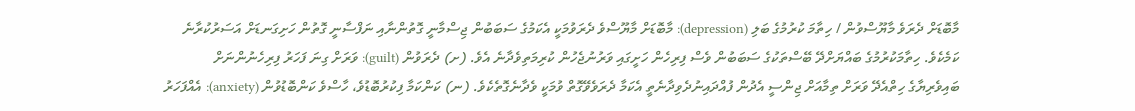މާބޮޑަށް ދެރަވެ މާޔޫސްވުން / ހިތާމަ ކުރުމުގެ ބަލި (depression): މާބޮޑަށް މާޔޫސްވެ ދެރަވުމަކީ އެކަމުގެ ސަބަބުން ޖިސްމާނީ ގޮތުންނާއި ނަފްސާނީ ގޮތުން ހަށިގަނޑަށް އަސަރުކުރާނެ ކަމެކެވެ. ހިތާމަކުރުމުގެ ބައްޔަށްދޭ ބޭސްތަކުގެ ސަބަބުން ވެސް ފިރިހެން ހަށީގައި ވަރުނުޖެހުން ކުރިމަތިވެދާނެ އެވެ. (ށ) ދެރަވުން (guilt): ވަރަށް ގިނަ ފަހަރު ފިރިހެނުންނަށް ބައިވެރިޔާގެ ހިތްއެދޭ ވަރަށް ތިމާއަށް ޖިންސީ އެދުން ފުއްދައިނުދެވިދާނެތީ އެކަމާ ދެރަވެވޭގޮތް ވުމަކީ ވެދާނެގޮތެކެވެ. (ނ) ކަންކަމާ ފިކުރުބޮޑުވެ، ހާސްވެ ކަންބޮޑުވުން (anxiety): އެއްފަހަރު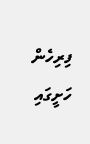ފިރިހެން ހަށީގައި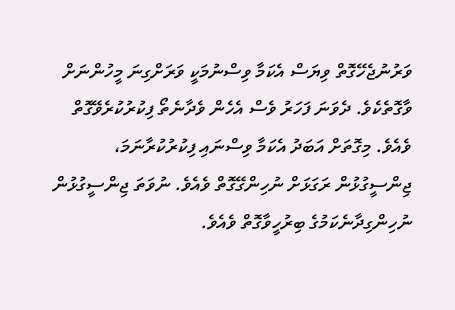ވަރުނުޖެހޭގޮތް ވިޔަސް އެކަމާ ވިސްނުމަކީ ވަރަށްގިނަ މީހުންނަށް ވާގޮތެކެވެ. ދެވަނަ ފަހަރު ވެސް އެހެން ވެދާނެތޯ ފިކުރުކުރެވޭގޮތް ވެއެވެ. މިގޮތަށް އަބަދު އެކަމާ ވިސްނައި ފިކުރުކުރާނަމަ، ޖިންސީގުޅުން ރަގަޅަށް ނުހިންގޭގޮތް ވެއެވެ. ނުވަތަ ޖިންސީގުޅުން ނުހިންގިދާނެކަމުގެ ބިރުހީވާގޮތް ވެއެވެ.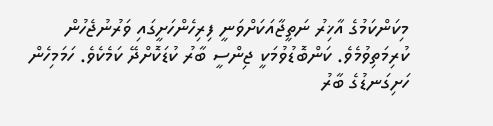މިކަންކަމުގެ އާޚިރު ނަތީޖާއަކަށްވަނީ ފިރިހެންހަށީގައި ވަރުނުޖެހުން ކުރިމަތިވުމެވެ. ކަންބޮޑުވުމަކީ ޖިންސީ ބާރު ކުޑަކޮށްދޭ ކަމެކެވެ. ހަމަމިހެން ހަށިގަނޑުގެ ބާރު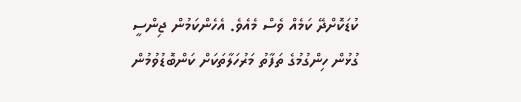ކުޑަކޮށްދޭ ކަމެއް ވެސް މެއެވެ. އެހެންކަމުން ޖިންސީ ގުޅުން ހިންގުމުގެ ތަފާތު މަރުހަލާތަކަށް ކަންބޮޑުވުމުން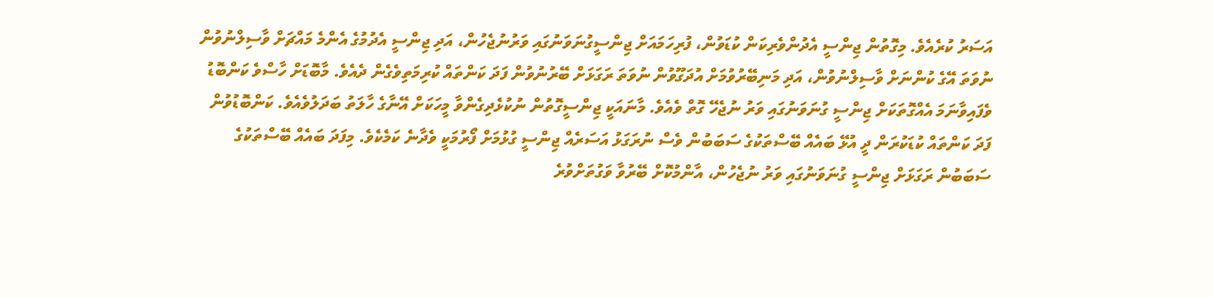އަސަރު ކުރެއެވެ. މިގޮތުން ޖިންސީ އެދުންވެރިކަން ކުޑަވުން، ފުރިހަމައަށް ޖިންސީގުނަވަނުގައި ވަރުނުޖެހުން، އަދި ޖިންސީ އެދުމުގެ އެންމެ މައްޗަށް ވާސިލްނުވުން ނުވަތަ އޭގެ ކުންނަށް ވާސިލްނުވުން، އަދި މަނިބޭރުވުމަށް އުދަގޫވުން ނުވަތަ ރަގަޅަށް ބޭރުނުވުން ފަދަ ކަންތައް ކުރިމަތިވެގެން ދެއެވެ. މާބޮޑަށް ހާސްވެ ކަންބޮޑު ވެފައިވާނަމަ އެއްގޮތަކަށް ޖިންސީ ގުނަވަނުގައި ވަރު ނުޖެހޭ ގޮތް ވެއެވެ. މާނައަކީ ޖިންސީގޮތުން ނުކުޅެދިގެންވާ މީހަކަށް އޭނާގެ ހާލަތު ބަދަލުވެއެވެ. ކަންބޮޑުވުން ފަދަ ކަންތައް ކުޑަކުރަން ދީ އުޅޭ ބައެއް ބޭސްތަކުގެ ސަބަބުން ވެސް ނުރަގަޅު އަސަރެއް ޖިންސީ ގުޅުމަށް ފޯރުމަކީ ވެދާނެ ކަމެކެވެ. މިފަދަ ބައެއް ބޭސްތަކުގެ ސަބަބުން ރަގަޅަށް ޖިންސީ ގުނަވަނުގައި ވަރު ނުޖެހުން، އާންމުކޮށް ބޭރުވާ ވަގުތަށްވުރެ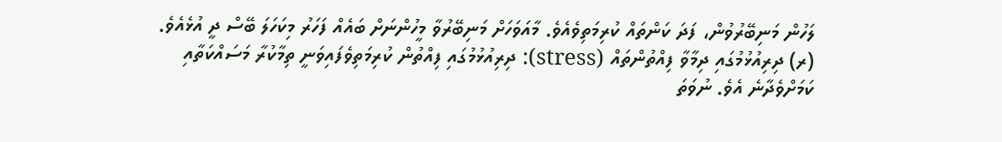ލަހުން މަނިބޭރުވުން، ފަދަ ކަންތައް ކުރިމަތިވެއެވެ. މާއަވަހަށް މަނިބޭރުވާ މީހުންނަށް ބައެއް ފަހަރު މިކަހަލަ ބޭސް ދީ އުޅެއެވެ. (ރ) ދިރިއުޅުމުގައި ދިމާވާ ފިއްތުންތައް (stress): ދިރިއުޅުމުގައި ފިއްތުން ކުރިމަތިވެފައިވަނީ ތިމާކުރާ މަސައްކަތާއި ކަމަށްވެދާނެ އެވެ. ނުވަތަ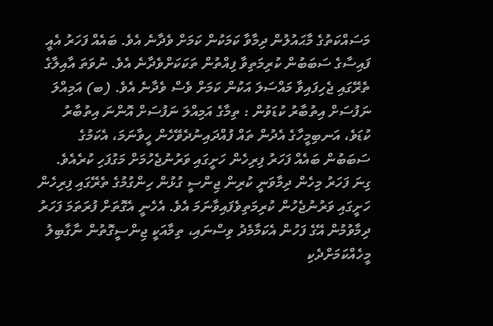މަސައްކަތުގެ މާޙައުލުން ދިމާވާ ކަމަކުން ކަމަށް ވެދާނެ އެވެ. ބައެއް ފަހަރު އެއީ ފައިސާގެ ސަބަބުން ކުރިމަތިވާ ފިއްތުން ތަކަކަށްވެދާނެ އެވެ. ނުވަތަ އާއިލާގެ ތެރޭގައި ޖެހިފައިވާ މައްސަލަ އަކުން ކަމަށް ވެސް ވެދާނެ އެވެ. (ބ) އަމިއްލަ ނަފުސަށް އިތުބާރު ކުޑަވުން : ތިމާގެ އަމިއްލަ ނަފުސަށް އޮންނަ އިތުބާރު ކުޑަވެ، އަނބިމީހާގެ އެދުން ތައް ފުއްދައިނުދެވޭހެން ހީވާނަމަ، އެކަމުގެ ސަބަބުން ބައެއް ފަހަރު ފިރިހެން ހަށީގައި ވަރުނުޖެހުމަށް މަގުފަހި ކުރެއެވެ. ގިނަ ފަހަރު މިހެން ދިމާވަނީ ކުރިން ޖިންސީ ގުޅުން ހިންގުމުގެ ތެރޭގައި ފިރިހެން ހަށީގައި ވަރުނުޖެހުން ކުރިމަތިވެފައިވާނަމަ އެވެ. އެހެނީ އެގޮތަށް ފުރަތަމަ ފަހަރު ދިމާވުމުން އޭގެ ފަހުން އެކަމާމެދު ވިސްނައި، ތިމާއަކީ ޖިންސީގޮތުން ނާގާބިލު މީހެއްކަމަށްދެކި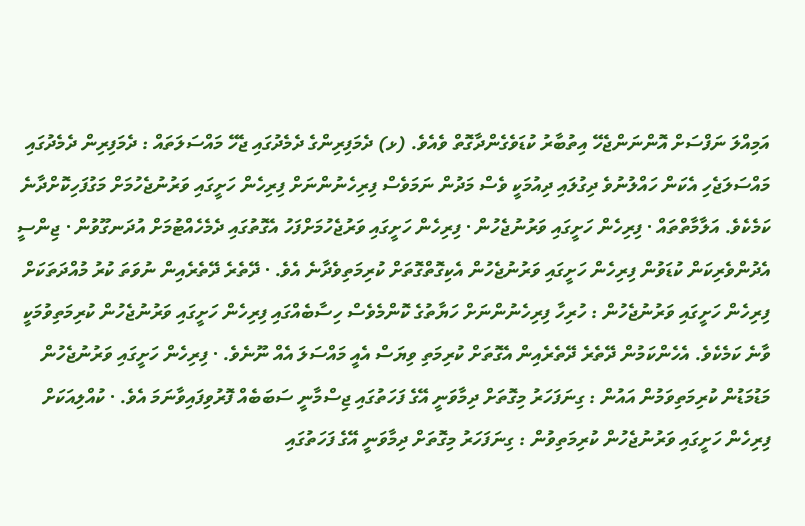އަމިއްލަ ނަފްސަށް އޮންނަންޖެހޭ އިތުބާރު ކުޑަވެގެންދާގޮތް ވެއެވެ. (ޅ) ދެމަފިރިންގެ ދެމެދުގައި ޖެހޭ މައްސަލަތައް : ދެމަފިރިން ދެމެދުގައި މައްސަލަޖެހި އެކަން ހައްލުނުވެ ދިގުލައި ދިއުމަކީ ވެސް މަދުން ނަމަވެސް ފިރިހެނުންނަށް ފިރިހެން ހަށީގައި ވަރުނުޖެހުމަށް މަގުފަހިކޮށްދާނެ ކަމެކެވެ. އަލާމާތްތައް · ފިރިހެން ހަށީގައި ވަރުނުޖެހުން · ފިރިހެން ހަށީގައި ވަރުޖެހުމަށްފަހު އެގޮތުގައި ދެމެހެއްޓުމަށް އުދަނގޫވުން · ޖިންސީ އެދުންވެރިކަން ކުޑަވުން ފިރިހެން ހަށީގައި ވަރުނުޖެހުން އެކިގޮތްގޮތަށް ކުރިމަތިވެދާނެ އެވެ. · ދޭތެރެ ދޭތެރެއިން ނުވަތަ ކުރު މުއްދަތަކަށް ފިރިހެން ހަށީގައި ވަރުނުޖެހުން : ހުރިހާ ފިރިހެނުންނަށް ހަޔާތުގެ ކޮންމެވެސް ހިސާބެއްގައި ފިރިހެން ހަށީގައި ވަރުނުޖެހުން ކުރިމަތިވުމަކީ ވާނެ ކަމެކެވެ. އެހެންކަމުން ދޭތެރެ ދޭތެރެއިން އެގޮތަށް ކުރިމަތި ވިޔަސް އެއީ މައްސަލަ އެއް ނޫނެވެ. · ފިރިހެން ހަށީގައި ވަރުނުޖެހުން މަޑުމަޑުން ކުރިމަތިވަމުން އައުން : ގިނަފަހަރު މިގޮތަށް ދިމާވަނީ އޭގެ ފަހަތުގައި ޖިސްމާނީ ސަބަބެއް ފޮރުވިފައިވާނަމަ އެވެ. · ކުއްލިއަކަށް ފިރިހެން ހަށީގައި ވަރުނުޖެހުން ކުރިމަތިވުން : ގިނަފަހަރު މިގޮތަށް ދިމާވަނީ އޭގެ ފަހަތުގައި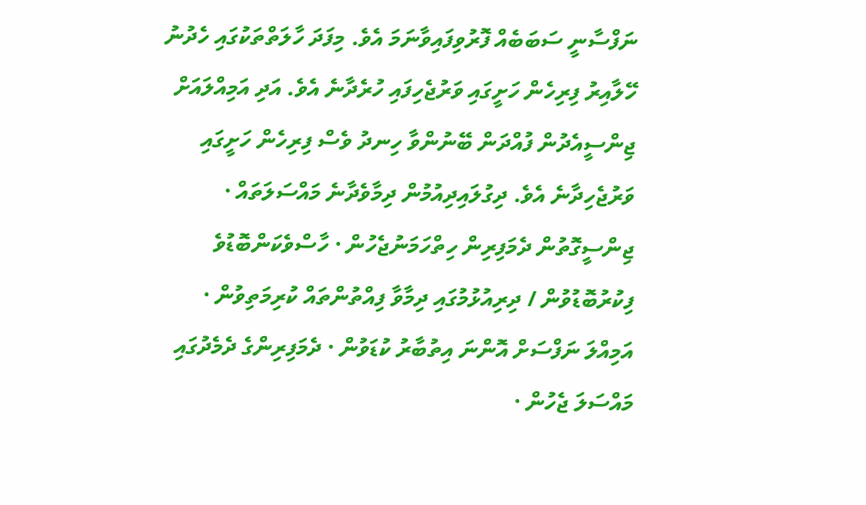ނަފްސާނީ ސަބަބެއް ފޮރުވިފައިވާނަމަ އެވެ. މިފަދަ ހާލަތްތަކުގައި ހެދުނު ހޭލާއިރު ފިރިހެން ހަށީގައި ވަރުޖެހިފައި ހުރެދާނެ އެވެ. އަދި އަމިއްލައަށް ޖިންސީއެދުން ފުއްދަން ބޭނުންވާ ހިނދު ވެސް ފިރިހެން ހަށީގައި ވަރުޖެހިދާނެ އެވެ. ދިގުލައިދިއުމުން ދިމާވެދާނެ މައްސަލަތައް · ޖިންސީގޮތުން ދެމަފިރިން ހިތްހަމަނުޖެހުން · ހާސްވެކަންބޮޑުވެ ފިކުރުބޮޑުވުން / ދިރިއުޅުމުގައި ދިމާވާ ފިއްތުންތައް ކުރިމަތިވުން · އަމިއްލަ ނަފްސަށް އޮންނަ އިތުބާރު ކުޑަވުން · ދެމަފިރިންގެ ދެމެދުގައި މައްސަލަ ޖެހުން ·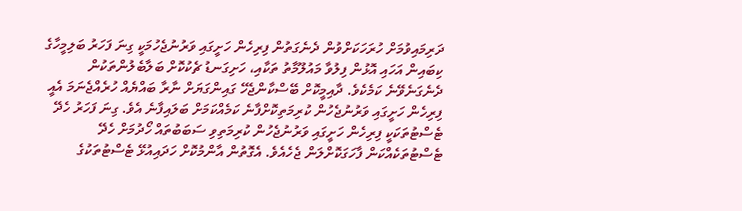ދަރިމައިވުމަށް ހުރަހަކަށްވުން ދެނެގަތުން ފިރިހެން ހަށީގައި ވަރުނުޖެހުމަކީ ގިނަ ފަހަރު ބަލިމީހާގެ ކިބައިން އަހައި އޮޅުން ފިލުވާ މައުލޫމާތު ތަކާއި، ހަށިގަނޑު ޗެކުކޮށް ބަލާބެލުންތަކުން ދެނެގަނެވޭނެ ކަމެކެވެ. ދާއިމީކޮށް ބޭސްކާންޖެހޭ ގައިންގަޔަށް ނާރާ ބައްޔެއް ހުރެއްޖެނަމަ އެއީ ފިރިހެން ހަށީގައި ވަރުނުޖެހުން ކުރިމަތިކޮށްފާނެ ކަމެއްކަމަށް ބަލައިފާނެ އެވެ. ގިނަ ފަހަރު ހެދޭ ޓެސްޓުތަކަކީ ފިރިހެން ހަށީގައި ވަރުނުޖެހުން ކުރިމަތިވި ސަބަބުތައް ހޯދުމަށް ހެދޭ ޓެސްޓުތަކެއްކަން ފާހަގަކޮށްލަން ޖެހެއެވެ. އެގޮތުން އާންމުކޮށް ހަދައިއުޅޭ ޓެސްޓުތަކުގެ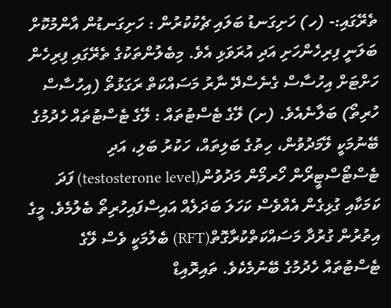ތެރޭގައި:- (ހ) ހަށިގަނޑު ބަލައި ޗެކުކުރުން : ހަށިގަނޑުން އާންމުކޮށް ބަލަނީ ފިރިހެންހަށި އަދި އުރަވަޅި އެވެ. މިބެލުންތަކުގެ ތެރޭގައި ފިރިހެން ހަށްޓަށް އިހުސާސް ގެނެސްދޭ ނާރު މަސައްކަތް ރަގަޅުތޯ (އިހުސާސް ހުރިތޯ) ބަލާނެއެވެ. (ށ) ލޭގެ ޓެސްޓުތައް : ލޭގެ ޓެސްޓުތައް ހެދުމުގެ ބޭނުމަކީ ލޭމަދުވުން، ހިތުގެ ބަލިތައް، ހަކުރު ބަލި، އަދި ޓެސްޓޯސްޓީރޯން ހޯރމޯން މަދުވުން(testosterone level) ފަދަ ކަމަކާއި ގުޅިގެން އެއްވެސް ކަހަލަ ބަދަލެއް އައިސްފައިހުރިތޯ ބެލުމެވެ. މީގެ އިތުރުން ގުރުދާ މަސައްކަތްކުރާގޮތް(RFT) ބެލުމަކީ ވެސް ލޭގެ ޓެސްޓުތައް ހެދުމުގެ ބޭނުމެކެވެ. ތައިރޮއިޑް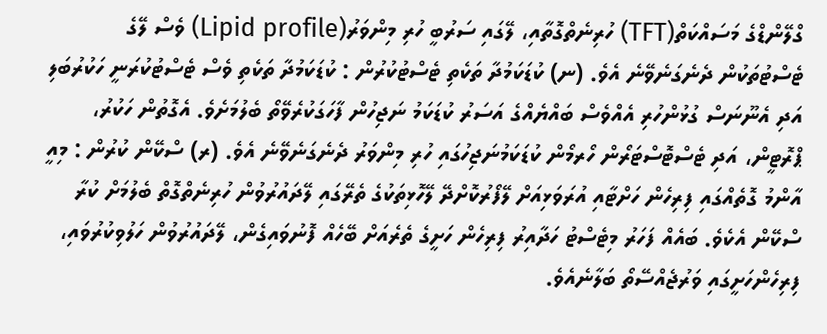ގްލޭންޑްގެ މަސައްކަތް(TFT) ހުރިނެތްގޮތާއި، ލޭގައި ސަރުބީ ހުރި މިންވަރު(Lipid profile) ވެސް ލޭގެ ޓެސްޓުތަކުން ދެނެގަނެވޭނެ އެވެ. (ނ) ކުޑަކަމުދާ ތަކެތި ޓެސްޓުކުރުން : ކުޑަކަމުދާ ތަކެތި ވެސް ޓެސްޓުކުރަނީ ހަކުރުބަލި އަދި އެނޫނަސް ގުޅުންހުރި އެއްވެސް ބައްޔެއްގެ އަސަރު ކުޑަކަމު ނަޖިހުން ފާހަގަކުރެވޭތޯ ބެލުމަށެވެ. އެގޮތުން ހަކުރު، ޕްރޮޓީން، އަދި ޓެސްޓޮސްޓަރޯން ހޯރމޯން ކުޑަކަމުނަޖިހުގައި ހުރި މިންވަރު ދެނެގަނެވޭނެ އެވެ. (ރ) ސްކޭން ކުރުން : މިއީ އާންމު ގޮތެއްގައި ފިރިހެން ހަށްޓާއި އުރަވަޅިއަށް ލޭފޯރުކޮށްދޭ ލޭހޮޅިތަކުގެ ތެރޭގައި ލޭދައުރުވުން ހުރިނެތްގޮތް ބެލުމަށް ކުރާ ސްކޭން އެކެވެ. ބައެއް ފަހަރު މިޓެސްޓު ހަދާއިރު ފިރިހެން ހަށީގެ ތެރެއަށް ބޭހެއް ފޮނުވައިގެން، ލޭދައުރުވުން ހަލުވިކުރުވައި، ފިރިހެންހަށީގައި ވަރުޖެއްސޭތޯ ބަލާނެއެވެ.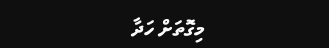މިގޮތަށް ހަދާ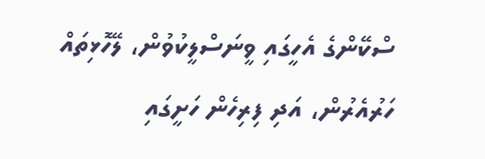ސްކޭންގެ އެހީގައި ވީނަސްލީކުވުން، ލޭހޮޅިތައް ހަރުއެރުން، އަދި ފިރިހެން ހަށީގައި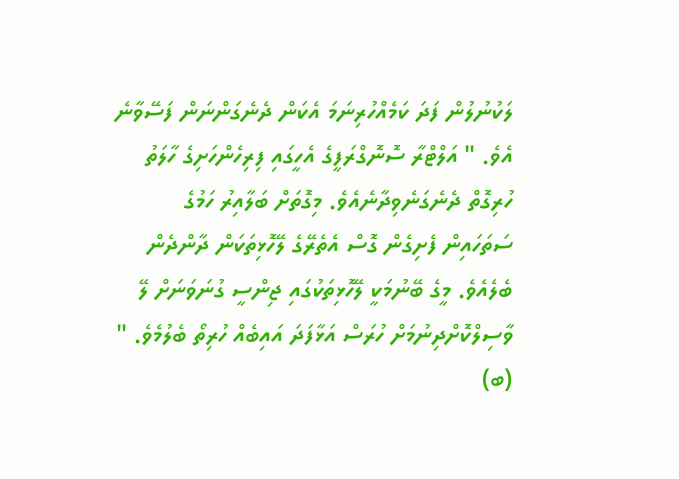ލަކުނުލުން ފަދަ ކަމެއްހުރިނަމަ އެކަން ދެނެގަންނަން ފަސޭވާނެ އެވެ. " އަލްޓްރާ ސޮނޮގްރަފީގެ އެހީގައި ފިރިހެންހަށިގެ ހާލަތު ހުރިގޮތް ދެނެގަނެވިދާނެއެވެ. މިގޮތަށް ބަލާއިރު ހަމުގެ ސަތަހައިން ފެށިގެން ގޮސް އެތެރޭގެ ލޭހޮޅިތަކަން ދާންދެން ބެލެއެވެ. މީގެ ބޭނުމަކީ ލޭހޮޅިތަކުގައި ޖިންސީ ގުނަވަނަށް ލޭ ވާސިލްކޮށްދިނުމަށް ހުރަސް އަޅާފަދަ އައިބެއް ހުރިތޯ ބެލުމެވެ. " (ބ)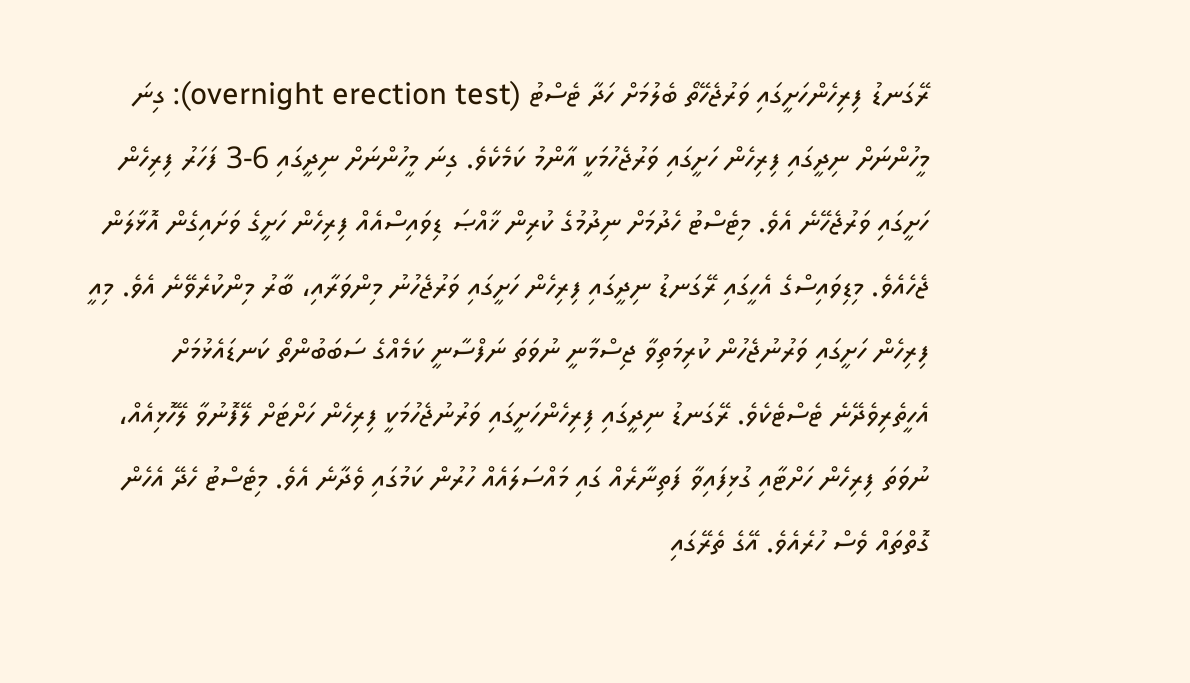ރޭގަނޑު ފިރިހެންހަށީގައި ވަރުޖެހޭތޯ ބެލުމަށް ހަދާ ޓެސްޓު (overnight erection test): ގިނަ މީހުންނަށް ނިދީގައި ފިރިހެން ހަށީގައި ވަރުޖެހުމަކީ އާންމު ކަމެކެވެ. ގިނަ މީހުންނަށް ނިދީގައި 6-3 ފަހަރު ފިރިހެން ހަށީގައި ވަރުޖެހޭނެ އެވެ. މިޓެސްޓު ހެދުމަށް ނިދުމުގެ ކުރިން ޚާއްޞަ ޑިވައިސްއެއް ފިރިހެން ހަށީގެ ވަށައިގެން އޮޅާލަން ޖެހެއެވެ. މިޑިވައިސްގެ އެހީގައި ރޭގަނޑު ނިދީގައި ފިރިހެން ހަށީގައި ވަރުޖެހުނު މިންވަރާއި، ބާރު މިންކުރެވޭނެ އެވެ. މިއީ ފިރިހެން ހަށީގައި ވަރުނުޖެހުން ކުރިމަތިވާ ޖިސްމާނީ ނުވަތަ ނަފްސާނީ ކަމެއްގެ ސަބަބުންތޯ ކަނޑައެޅުމަށް އެހީތެރިވެދޭނެ ޓެސްޓެކެވެ. ރޭގަނޑު ނިދީގައި ފިރިހެންހަށީގައި ވަރުނުޖެހުމަކީ ފިރިހެން ހަށްޓަށް ލޭފޮނުވާ ލޭހޮޅިއެއް، ނުވަތަ ފިރިހެން ހަށްޓާއި ގުޅިފައިވާ ފަތިނާރެއް ގައި މައްސަލައެއް ހުރުން ކަމުގައި ވެދާނެ އެވެ. މިޓެސްޓު ހެދޭ އެހެން ގޮތްތައް ވެސް ހުރެއެވެ. އޭގެ ތެރޭގައި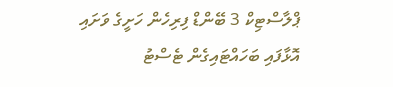ޕްލާސްޓިކް 3 ބޭންޑް ފިރިހެން ހަށީގެ ވަށައި އޮޅާފައި ބަހައްޓައިގެން ޓެސްޓު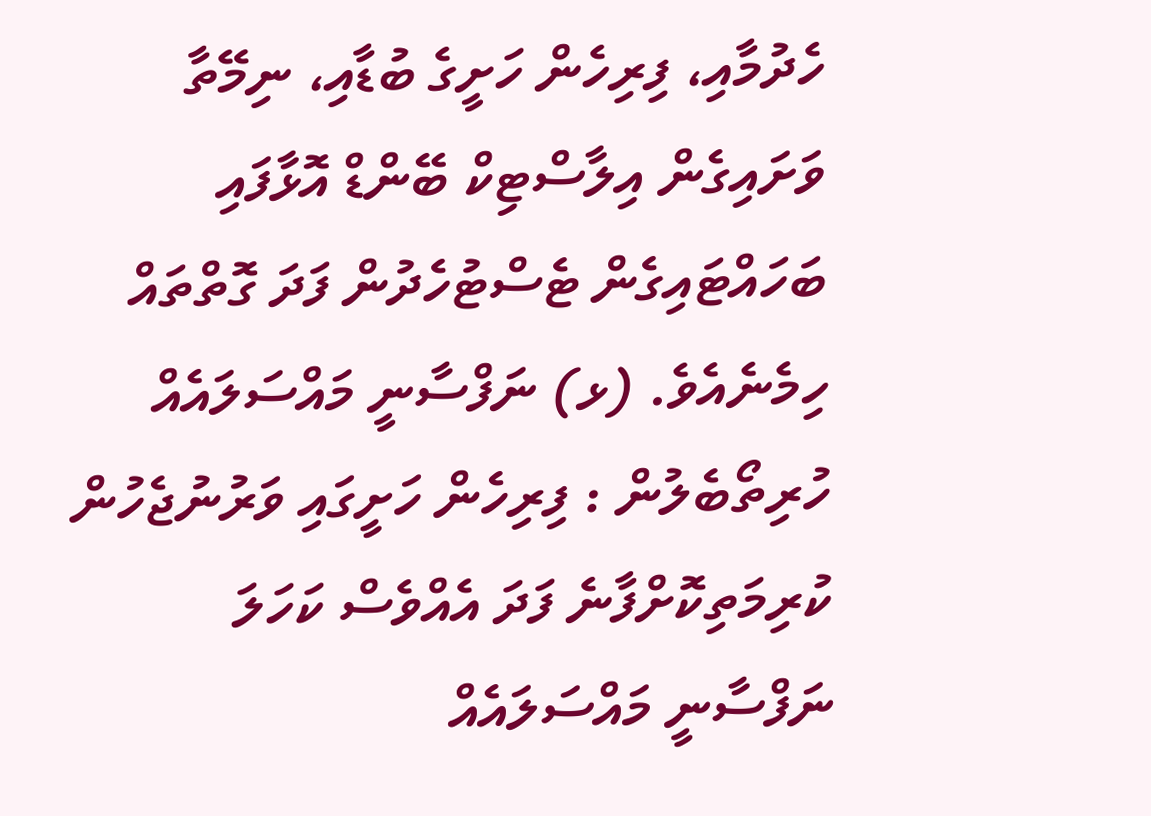ހެދުމާއި، ފިރިހެން ހަށީގެ ބުޑާއި، ނިމޭތާ ވަށައިގެން އިލާސްޓިކް ބޭންޑް އޮޅާފައި ބަހައްޓައިގެން ޓެސްޓުހެދުން ފަދަ ގޮތްތައް ހިމެނެއެވެ. (ޅ) ނަފްސާނީ މައްސަލައެއް ހުރިތޯބެލުން : ފިރިހެން ހަށީގައި ވަރުނުޖެހުން ކުރިމަތިކޮށްފާނެ ފަދަ އެއްވެސް ކަހަލަ ނަފްސާނީ މައްސަލައެއް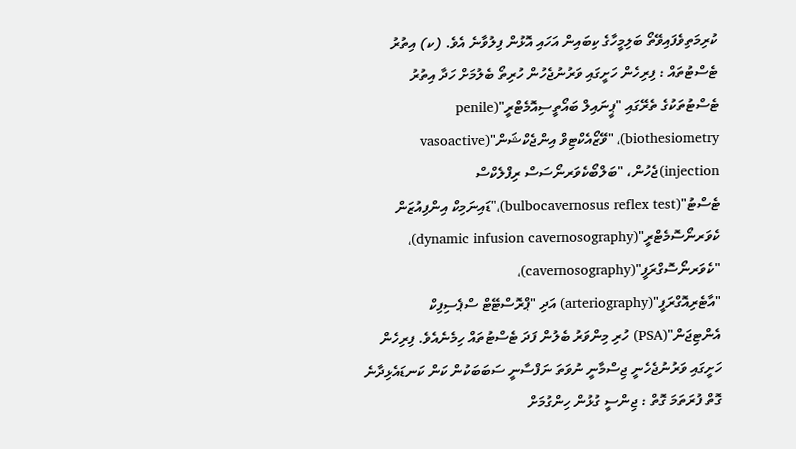ކުރިމަތިވެފައިވޭތޯ ބަލިމީހާގެ ކިބައިން އަހައި އޮޅުން ފިލުވާނެ އެވެ. (ކ) އިތުރު ޓެސްޓުތައް : ފިރިހެން ހަށީގައި ވަރުނުޖެހުން ހުރިތޯ ބެލުމަށް ހަދާ އިތުރު ޓެސްޓުތަކުގެ ތެރޭގައި "ޕީނައިލް ބައޯތީސިއޮމެޓްރީ"(penile biothesiometry)، "ވޭޒޯއެކްޓިވް އިންޖެކްޝަން"(vasoactive injection)ޖެހުން، "ބަލްބޯކެވަރނޯސަސް ރިފްލެކްސް ޓެސްޓު"(bulbocavernosus reflex test)،"ޑައިނަމިކް އިންފިއުޒަން ކެވަރނޯސޮމެޓްރީ"(dynamic infusion cavernosography)، "ކެވަރނޯސޮގްރަފީ"(cavernosography)، "އާޓެރިއޮގްރަފީ"(arteriography) އަދި "ޕްރޮސްޓޭޓް ސްޕެސިފިކް އެންޓިޖަން"(PSA) ހުރި މިންވަރު ބެލުން ފަދަ ޓެސްޓުތައް ހިމެނެއެވެ. ފިރިހެން ހަށީގައި ވަރުނުޖެހެނީ ޖިސްމާނީ ނުވަތަ ނަފްސާނީ ސަބަބަކުން ކަން ކަނޑައެޅިދާނެ ގޮތް ފުރަތަމަ ގޮތް : ޖިންސީ ގުޅުން ހިންގުމަށް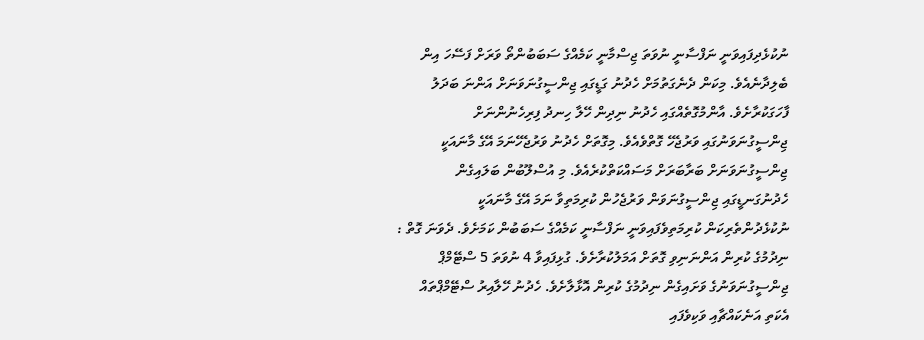ނުކުޅެދިފައިވަނީ ނަފްސާނީ ނުވަތަ ޖިސްމާނީ ކަމެއްގެ ސަބަބުންތޯ ވަރަށް ފަސޭހަ އިން ބެލިދާނެއެވެ. މިކަން ދެނެގަތުމަށް ހެދުނު ގަޑީގައި ޖިންސީގުނަވަނަށް އަންނަ ބަދަލު ފާހަގަކުރާށެވެ. އާންމުގޮތެއްގައި ހެދުނު ނިދިން ހޭލާ ހިނދު ފިރިހެނުންނަށް ޖިންސީގުނަވަނުގައި ވަރުޖެހޭ ގޮތްވެއެވެ. މިގޮތަށް ހެދުނު ވަރުޖެހޭނަމަ އޭގެ މާނައަކީ ޖިންސީގުނަވަނަށް ބަރާބަރަށް މަސައްކަތްކުރެއެވެ. މި އުސްލޫބުން ބަލައިގެން ހެދުނުގަނޑީގައި ޖިންސީގުނަވަން ވަރުޖެހުން ކުރިމަތިވާ ނަމަ އޭގެ މާނައަކީ ނުކުޅެދުންތެރިކަން ކުރިމަތިވެފައިވަނީ ނަފްސާނީ ކަމެއްގެ ސަބަބުން ކަމަށެވެ. ދެވަނަ ގޮތް : ނިދުމުގެ ކުރިން އަންނަނިވި ގޮތަށް އަމަލުކުރާށެވެ. ގުޅިފައިވާ 4 ނުވަތަ 5 ސްޓޭމްޕް ޖިންސީގުނަވަނުގެ ވަށައިގެން ނިދުމުގެ ކުރިން އޮޅާލާށެވެ. ހެދުނު ހޭލާއިރު ސްޓޭމްޕްތައް އެކަތި އަނެކައްޗާއި ވަކިވެފައި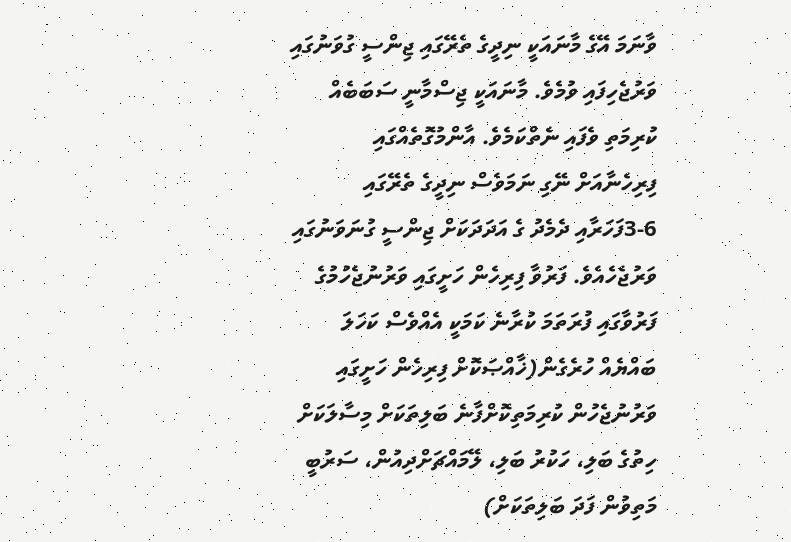ވާނަމަ އޭގެ މާނައަކީ ނިދީގެ ތެރޭގައި ޖިންސީ ގުވަނުގައި ވަރުޖެހިފައި ވުމެވެ. މާނައަކީ ޖިސްމާނީ ސަބަބެއް ކުރިމަތި ވެފައި ނެތްކަމެވެ. އާންމުގޮތެއްގައި ފިރިހެނާއަށް ނޭގި ނަމަވެސް ނިދީގެ ތެރޭގައި 6-3ފަހަރާއި ދެމެދު ގެ އަދަދަކަށް ޖިންސީ ގުނަވަނުގައި ވަރުޖެހެއެވެ. ފަރުވާ ފިރިހެން ހަށީގައި ވަރުނުޖެހުމުގެ ފަރުވާގައި ފުރަތަމަ ކުރާނެ ކަމަކީ އެއްވެސް ކަހަލަ ބައްޔެއް ހުރެގެން(ޚާއްޞަކޮށް ފިރިހެން ހަށީގައި ވަރުނުޖެހުން ކުރިމަތިކޮށްފާނެ ބަލިތަކަށް މިސާލަކަށް ހިތުގެ ބަލި، ހަކުރު ބަލި، ލޭމައްޗަށްދިއުން، ސަރުބީ މަތިވުން ފަދަ ބަލިތަކަށް)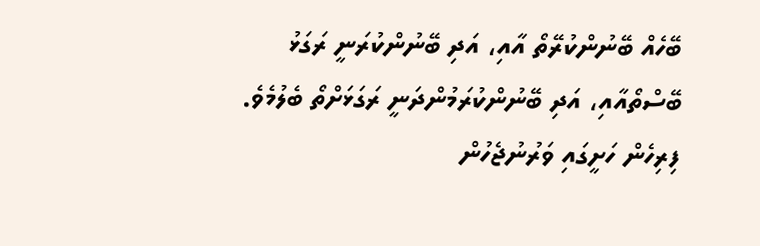ބޭހެއް ބޭނުންކުރޭތޯ އާއި، އަދި ބޭނުންކުރަނީ ރަގަޅު ބޭސްތޯއާއި، އަދި ބޭނުންކުރަމުންދަނީ ރަގަޅަށްތޯ ބެލުމެވެ. ފިރިހެން ހަށީގައި ވަރުނުޖެހުން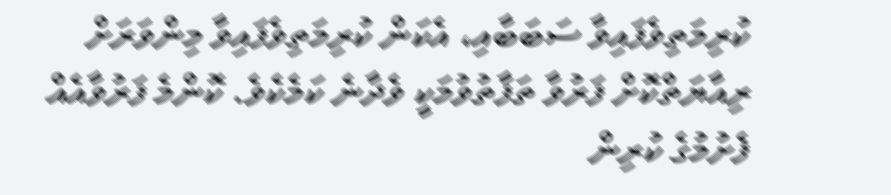ކުރިމަތިވެފައިވާ ސަބަބާއި، އެކަން ކުރިމަތިވެފައިވާ މިންވަރަށް ރިއާޔަތްކޮށް ފަރުވާ ތަފާތުވުމަކީ ވެދާނެ ކަމެކެވެ. ކޮންމެ ފަރުވާއެއް ފެށުމުގެ ކުރިން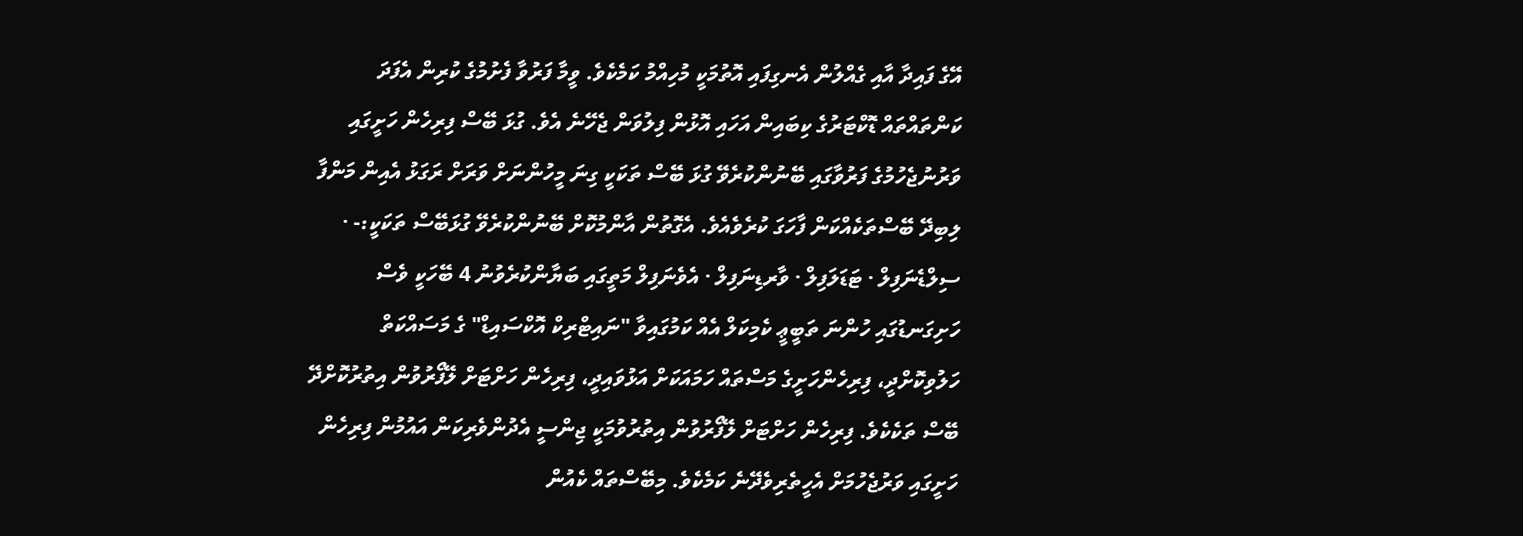އޭގެ ފައިދާ އާއި ގެއްލުން އެނގިފައި އޮތުމަކީ މުހިއްމު ކަމެކެވެ. ވީމާ ފަރުވާ ފެށުމުގެ ކުރިން އެފަދަ ކަންތައްތައް ޑޮކްޓަރުގެ ކިބައިން އަހައި އޮޅުން ފިލުވަން ޖެހޭނެ އެވެ. ގުޅަ ބޭސް ފިރިހެން ހަށީގައި ވަރުނުޖެހުމުގެ ފަރުވާގައި ބޭނުންކުރެވޭ ގުޅަ ބޭސް ތަކަކީ ގިނަ މީހުންނަށް ވަރަށް ރަގަޅު އެއިން މަންފާ ލިބިދޭ ބޭސްތަކެއްކަން ފާހަގަ ކުރެވެއެވެ. އެގޮތުން އާންމުކޮށް ބޭނުންކުރެވޭ ގުޅަބޭސް ތަކަކީ:- · ސިލްޑެނަފިލް · ޓަޑަލަފިލް · ވާރޑިނަފިލް · އެވެނަފިލް މަތީގައި ބަޔާންކުރެވުނު 4 ބޭހަކީ ވެސް ހަށިގަނޑުގައި ހުންނަ ތަބީޢީ ކެމިކަލް އެއް ކަމުގައިވާ "ނައިޓްރިކް އޮކްސައިޑް" ގެ މަސައްކަތް ހަލުވިކޮށްދީ، ފިރިހެންހަށީގެ މަސްތައް ހަމައަކަށް އަޅުވައިދީ، ފިރިހެން ހަށްޓަށް ލޭފޯރުވުން އިތުރުކޮށްދޭ ބޭސް ތަކެކެވެ. ފިރިހެން ހަށްޓަށް ލޭފޯރުވުން އިތުރުވުމަކީ ޖިންސީ އެދުންވެރިކަން އައުމުން ފިރިހެން ހަށީގައި ވަރުޖެހުމަށް އެހީތެރިވެދޭނެ ކަމެކެވެ. މިބޭސްތައް ކެއުން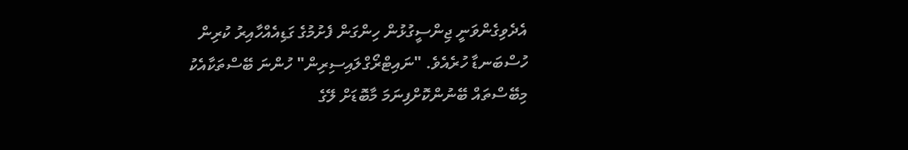އެދެވިގެންވަނީ ޖިންސީގުޅުން ހިންގަން ފެށުމުގެ ގަޑިއެއްހާއިރު ކުރިން ހުސްބަނޑާ ހުރެއެވެ. "ނައިޓްރޯގްލައިސިރިން" ހުންނަ ބޭސްތަކާއެކު މިބޭސްތައް ބޭނުންކޮށްފިނަމަ މާބޮޑަށް ލޭގެ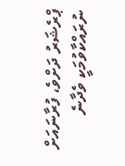ޕްރެޝަރު ދަށްވެ، ފުރާނައަށް ނުރައްކާވުމަކީ ވެދާނެ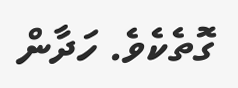ގޮތެކެވެ. ހަދާން